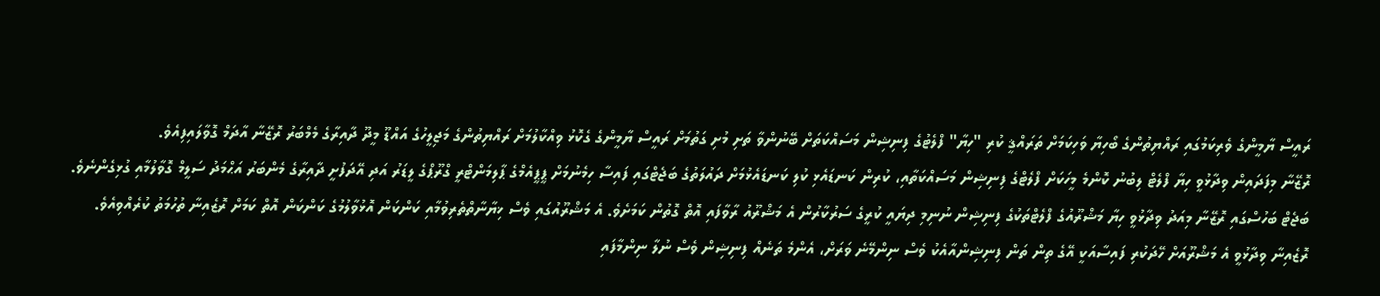ރައީސް ޔާމީންގެ ވެރިކަމުގައި ރައްޔިތުންގެ ބޯހިޔާ ވަހިކަމަށް ތަރައްޤީ ކުރި "ހިޔާ" ފްލެޓުގެ ފިނިޝިން މަސައްކަތަށް ބޭނުންވާ ތަށި މުށި ގަތުމަށް ރައީސް ޔާމީންގެ ގެކޮޅު ވިއްކާލުމަށް ރައްޔިތުންގެ މަޖިލީހުގެ އައްޑޫ މީދޫ ދާއިރާގެ މެމްބަރު ރޮޒޭނާ އާދަމް ގޮވާލައިފިއެވެ.
ރޮޒޭނާ މިފަދައިން ވިދާޅުވީ ހިޔާ ފްލެޓް ލިބުނު ކޮންމެ މީހަކަށް ފްލެޓްގެ ފިނިޝިން މަސައްކަތާއި، ކުރިން ކަނޑައެޅި ކުލި ކަނޑައެޅުމަށް ދައުލަތުގެ ބަޖެޓްގައި ފައިސާ ހިމެނުމަށް ޕީޕީއެމްގެ ޕާލިމަންޓްރީ ގްރޫޕްގެ ލީޑަރު އަދި އޭދަފުށީ ދާއިރާގެ މެންބަރު އަޙްމަދު ސަލީމް ގޮވާލުމާއި ގުޅިގެންނެވެ.
ބަޖެޓް ބަހުސްގައި ރޮޒޭނާ މިއަދު ވިދާޅުވީ ހިޔާ މަޝްރޫއުގެ ފްލެޓްތަކުގެ ފިނިޝިން ނުނިމި ދިޔައީ ކުރީގެ ސަރުކާރުން އެ މަޝްރޫއު ރާވާފައި އޮތް ގޮތުން ކަމަށެވެ. އެ މަޝްރޫއުގައި ވެސް ޚިޔާނާތްތެރިވުމާއި ކަންކަން އޮޅުވާލުމުގެ ކަންކަން އޮތް ކަމަށް ރޮޒެއިނާ ތުހުމަތު ކުރެއްވިއެވެ. ރޮޒެއިނާ ވިދާޅުވީ އެ މަޝްރޫއަށް ހޭދަކުރި ފައިސާއަކީ އޭގެ ތިން ތަން ފިނިޝިންއާއެކު ވެސް ނިންމޭނެ ވަރަށް، އެންމެ ތަނެއް ފިނިޝިން ވެސް ނުލާ ނިންމާފައި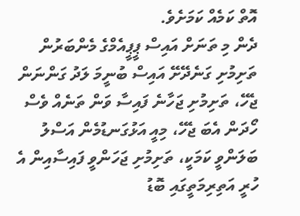އޮތް ކަމެއް ކަމަށެވެ.
ދެން މި ތަނަށް އައިސް ޕީޕީއެމްގެ މެންބަރުން ތަށިމުށި ގަނެދޭށޭ އައިސް ބުނީމަ ލަދު ގަންނަން ޖެހޭ، ތަށިމުށި ޖަހާނެ ފައިސާ ވަން ތަނެއް ވެސް ހޯދަން އެބަ ޖެހޭ، މިއީ އަޅުގަނޑުމެން އަސްލު ބަލަންވީ ކަމަކީ، ތަށިމުށި ޖަހަންވީ ފައިސާއިން އެ ހުރީ އަތިރިމަތީގައި ބޮޑު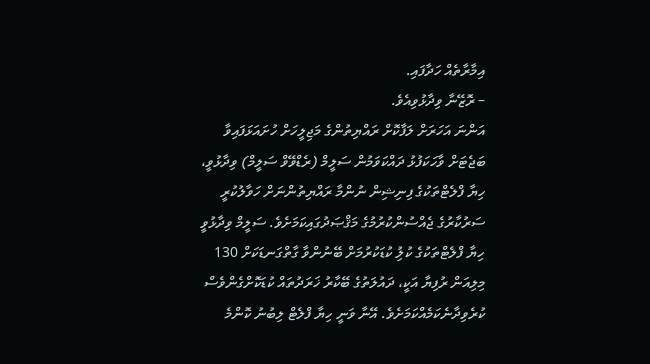އިމާރާތެއް ހަދާފައި.
– ރޮޒޭނާ ވިދާޅުވިއެވެ.
އަންނަ އަހަރަށް ލަފާކޮށް ރައްޔިތުންގެ މަޖިލީހަށް ހުށައަޅަފައިވާ ބަޖެޓަށް ވާހަކަފުޅު ދައްކަވަމުން ސަލީމް (ރެޑްވޭވް ސަލީމް) ވިދާޅުވީ، ހިޔާ ފްލެޓްތަކުގެ ފިނިޝިން ނުންމާ ރައްޔިތުންނަށް ހަވާލުކުރީ ސަރުކާރުގެ ޖެއްސުންކުރުމުގެ މަޤްޞަދުގައިކަމަށެވެ. ސަލީމް ވިދާޅުވީ ހިޔާ ފްލެޓްތަކުގެ ކުލުި ކުޑަކުރުމަށް ބޭނުންވާ ގާތްގަނޑަކަށް 130 މިލިއަން ރުފިޔާ އަކީ، ދައުލަތުގެ ބޭކާރު ޚަރަދުތައް ކުޑަކޮށްގެންވެސް ކުރެވިދާނެކަމެއްކަމަށެވެ. އޭނާ ވަނީ ހިޔާ ފްލެޓް ލިބުނު ކޮންމެ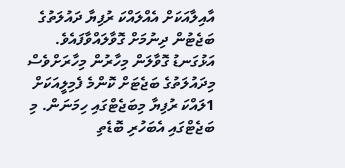އާއިލާއަކަށް އެއްލައްކަ ރުފިޔާ ދައުލަތުގެ ބަޖެޓުން ދިނުމަށް ގޮވާލައްވާފައެވެ.
އަޅުގަނޑު ގޮވާލަން މިހާރުން މިހާރަށްވެސް މިދައުލަތުގެ ބަޖެޓަށް ކޮންމެ ފެމިލީއަކަށް 1ލައްކަ ރުފިޔާ މިބަޖެޓްގައި ހިމަނަން. މި ބަޖެޓްގައި އެބަހުރި ބޮޑެތި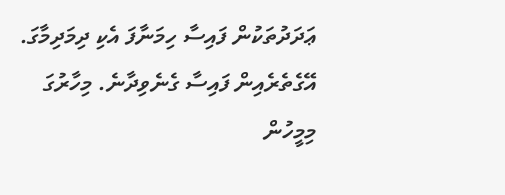ޢަދަދުތަކުން ފައިސާ ހިމަނާފަ އެކި ދިމަދިމާގަ. އޭގެތެރެއިން ފައިސާ ގެނެވިދާނެ. މިހާރުގަ މިމީހުން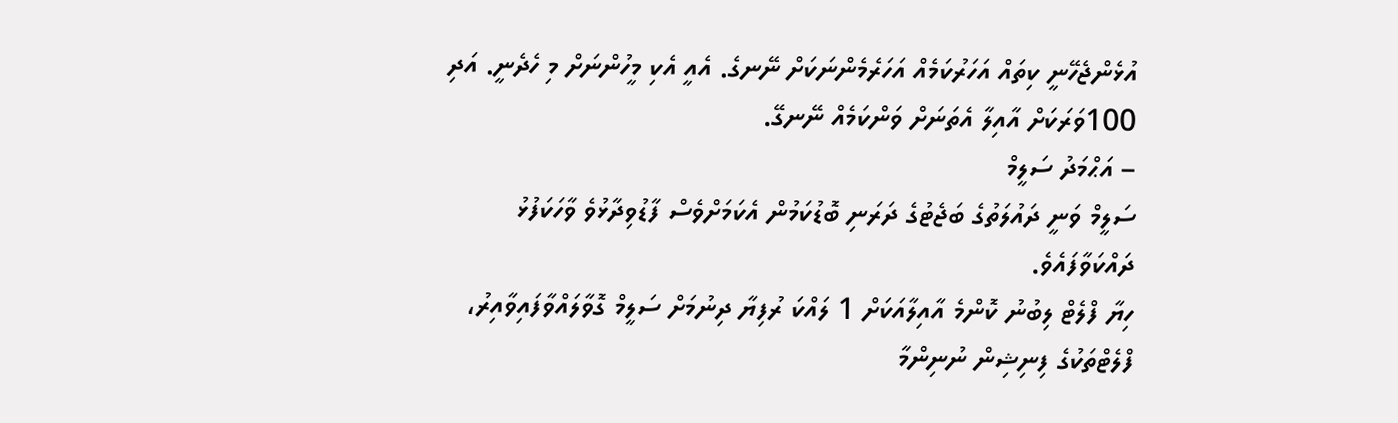އުޅެންޖެހޭނީ ކިތައް އަހަރުކަމެއް އަހަރެމެންނަކަށް ނޭނގެ. އެއީ އެކި މީހުންނަށް މި ހެދެނީ. އަދި 100ވަރަކަށް އާއިލާ އެތަނަށް ވަންކަމެއް ނޭނގޭ.
– އަޙްމަދު ސަލީމް
ސަލީމް ވަނީ ދައުލަތުގެ ބަޖެޓުގެ ދަރަނި ބޮޑުކަމުން އެކަމަށްވެސް ފާޑުވިދާޅުވެ ވާހަކަފުޅު ދައްކަވާފައެވެ.
ހިޔާ ފްލެޓް ލިބުނު ކޮންމެ އާއިލާއަކަށް 1 ލައްކަ ރުފިޔާ ދިނުމަށް ސަލީމް ގޮވާލައްވާފައިވާއިރު، ފްލެޓްތަކުގެ ފިނިޝިން ނުނިންމާ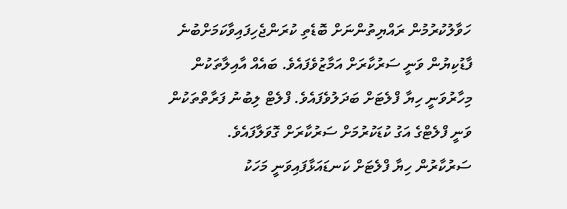ހަވާލުކުރުމުން ރައްޔިތުންނަށް ބޮޑެތި ކުރަންޖެހިފައިވާކަމަށްބުނެ ފާޑުކިޔުން ވަނީ ސަރުކާރަށް އަމާޒުވެފައެވެ. ބައެއް އާއިލާތަކުން މިހާރުވަނީ ހިޔާ ފްލެޓަށް ބަދަލުވެފައެވެ. ފްލެޓް ލިބުނު ފަރާތްތަކުން ވަނީ ފްލެޓްގެ އަގު ކުޑަކުރުމަށް ސަރުކާރަށް ގޮވަލާފައެވެ. ސަރުކާރުން ހިޔާ ފްލެޓަށް ކަނޑައަޅާފައިވަނީ މަހަކު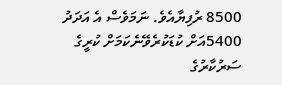8500 ރުފިޔާއެވެ. ނަމަވެސް އެ އަދަދު 5400އަށް ކުޑަކުރެވޭނެކަމަށް ކުރީގެ ސަރުކާރުގެ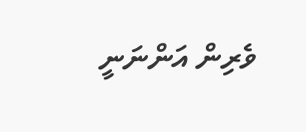ވެރިން އަންނަނީ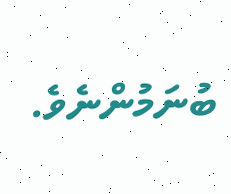ބުނަމުންނެވެ.